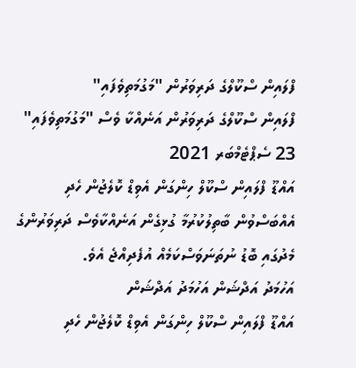ފްލައިން ސްކޫލްގެ ދަރިވަރުން "މަގުމަތިވެފައި"
ފްލައިން ސްކޫލްގެ ދަރިވަރުން އަނެއްކާ ވެސް "މަގުމަތިވެފައި"
23 ސެޕްޓެމްބަރ 2021
އައްޑޫ ފްލައިން ސްކޫލް ހިންގަން އެވިޑް ކޮލެޖުން ހެދި އެއްބަސްވުން ބާތިލުކުރުމާ ގުޅިގެން އަނެއްކާވެސް ދަރިވަރުންގެ މެދުގައި ބޮޑު ނުތަނަވަސްކަމެއް އުފެދިއްޖެ އެވެ.
އަހުމަދު އަދްޝަން އަހުމަދު އަދްޝަން
އައްޑޫ ފްލައިން ސްކޫލް ހިންގަން އެވިޑް ކޮލެޖުން ހެދި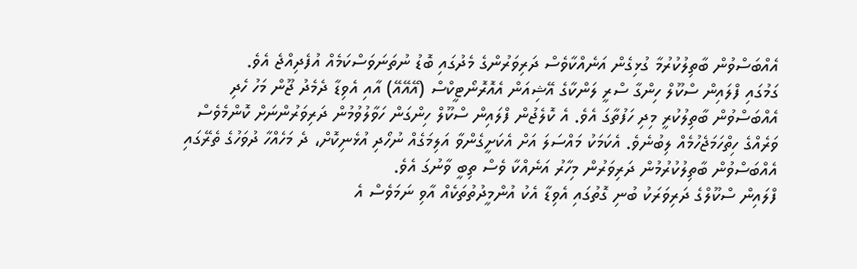އެއްބަސްވުން ބާތިލުކުރުމާ ގުޅިގެން އަނެއްކާވެސް ދަރިވަރުންގެ މެދުގައި ބޮޑު ނުތަނަވަސްކަމެއް އުފެދިއްޖެ އެވެ.
ގަމުގައި ފްލައިން ސްކޫލް ހިންގާ ސްރީ ލަންކާގެ އޭޝިއަން އެއޮރޮނޯޓީކްސް (އޭއޭއޭ) އާއި އެވިޑާ ދެމެދު ޖޫން މަހު ހެދި އެއްބަސްވުން ބާތިލުކުރީ މިދި ހަފުތާގަ އެވެ. އެ ކޮލެޖުން ފްލައިން ސްކޫލް ހިންގަން ހަވާލުވުމުން ދަރިވަރުންނަށް ކޮންމެވެސް ވަރެއްގެ ހިތްހަމަޖެހުމެއް ލިބުނެވެ. އެކަމަކު މައްސަލަ އަށް އެކަށީގެންވާ އަލިމަގެއް ނުހޯދި އުޅެނިކޮށް، ދެ މަހެއްހާ ދުވަހުގެ ތެރޭގައި އެއްބަސްވުން ބާތިލުކުރުމުން ދަރިވަރުން މިހާރު އަނެއްކާ ވެސް ތިބީ ވާނުގަ އެވެ.
ފްލައިން ސްކޫލްގެ ދަރިވަރަކު ބުނި ގޮތުގައި އެވިޑާ އެކު އުންމީދުތުތަކެއް އާވި ނަމަވެސް އެ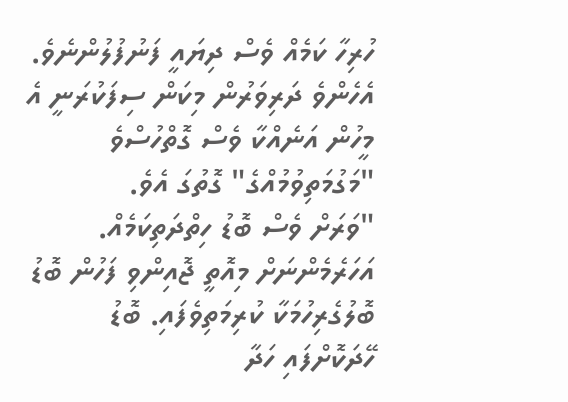ހުރިހާ ކަމެއް ވެސް ދިޔައީ ފަނުފުލުންނެވެ. އެހެންވެ ދަރިވަރުން މިކަން ސިފަކުރަނީ އެ މީހުން އަނެއްކާ ވެސް ގޮތްހުސްވެ "މަގުމަތިވުމުއްގެ" ގޮތުގަ އެވެ.
"ވަރަށް ވެސް ބޮޑު ހިތްދަތިކަމެއް. އަހަރެމެންނަށް މިއޮތީ ޖޮއިންވި ފަހުން ބޮޑު ބޮލުގެރިހުމަކާ ކުރިމަތިވެފައި. ބޮޑު ހޭދަކޮށްފައި ހަދާ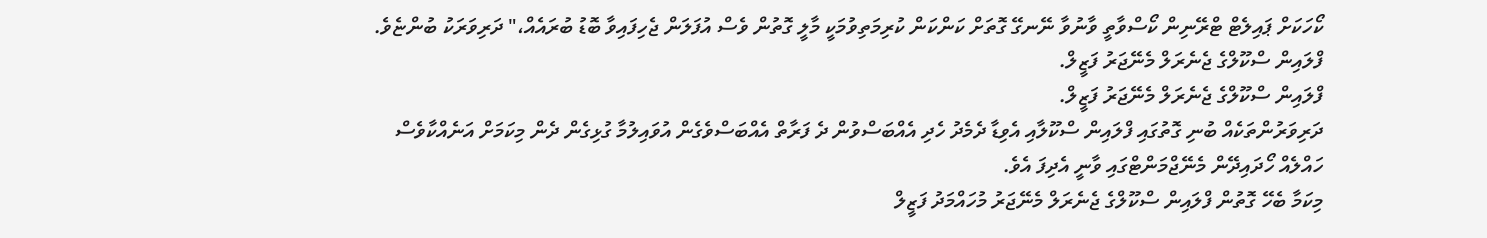ކޯހަކަށް ޕައިލެޓް ޓްރޭނިން ކޯސްވާތީ ވާނުވާ ނޭނގޭ ގޮތަށް ކަންކަން ކުރިމަތިވުމަކީ މާލީ ގޮތުން ވެސް އުފަލަން ޖެހިފައިވާ ބޮޑު ބުރައެއް،" ދަރިވަރަކު ބުންޏެވެ.
ފްލައިން ސްކޫލްގެ ޖެނެރަލް މެނޭޖަރު ފަޒީލް.
ފްލައިން ސްކޫލްގެ ޖެނެރަލް މެނޭޖަރު ފަޒީލް.
ދަރިވަރުންތަކެއް ބުނި ގޮތުގައި ފްލައިން ސްކޫލާއި އެވިޑާ ދެމެދު ހެދި އެއްބަސްވުން ދެ ފަރާތް އެއްބަސްވެގެން އުވައިލުމާ ގުޅިގެން ދެން މިކަމަށް އަނެއްކާވެސް ހައްލެއް ހޯދައިދޭން މެނޭޖްމަންޓްގައި ވާނީ އެދިފަ އެވެ.
މިކަމާ ބެހޭ ގޮތުން ފްލައިން ސްކޫލްގެ ޖެނެރަލް މެނޭޖަރު މުހައްމަދު ފަޒީލް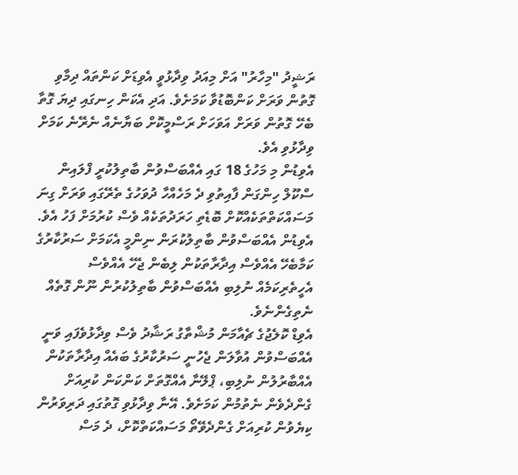ރަޝީދު "މިހާރު" އަށް މިއަދު ވިދާޅުވީ އެވިޑަށް ކަންތައް ދިމާވި ގޮތުން ވަރަށް ކަންބޮޑުވާ ކަމަށެވެ. އަދި އެކަން ހިނގައި ދިޔަ ގޮތާ ބެހޭ ގޮތުން ވަރަށް އަވަހަށް ރަސްމީކޮށް ބަޔާނެއް ނެރޭނެ ކަމަށް ވިދާޅުވި އެވެ.
އެވިޑުން މި މަހުގެ 18 ގައި އެއްބަސްވުން ބާތިލުކުރީ ފްލައިން ސްކޫލް ހިންގަން ފާއިތުވި ދެ މަހެއްހާ ދުވަހުގެ ތެރޭގައި ވަރަށް ގިނަ މަސައްކަތްތަކެއްކޮށް ބޮޑެތި ހަރަދުތަކެއް ވެސް ކުރުމަށް ފަހު އެވެ. އެވިޑުން އެއްބަސްވުން ބާތިލުކުރަން ނިންމީ އެކަމަށް ސަރުކާރުގެ ކަމާބެހޭ އެއްވެސް އިދާރާތަކުން ލިބެން ޖެހޭ އެއްވެސް އެހީތެރިކަމެއް ނުލިބި އެއްބަސްވުން ބާތިލުކުރުން ނޫން ގޮތެއް ނެތިގެންނެވެ.
އެވިޑް ކޮލެޖުގެ ޗެއާމަން މުޝްތާގު ރަޝާދު ވެސް ވިދާޅުވެފައި ވަނީ އެއްބަސްވުން އުވާލަން ޖެހުނީ ސަރުކާރުގެ ބައެއް އިދާރާތަކުން އެއްބާރުލުން ނުލިބި، ޕްލޭނާ އެއްގޮތަށް ކަންކަން ކުރިއަށް ގެންދެވެން ނެތުމުން ކަމަށެވެ. އޭނާ ވިދާޅުވި ގޮތުގައި ދަރިވަރުން ކިޔެވުން ކުރިއަށް ގެންދެވޭތޯ މަސައްކަތްކޮށް، ދެ މަސް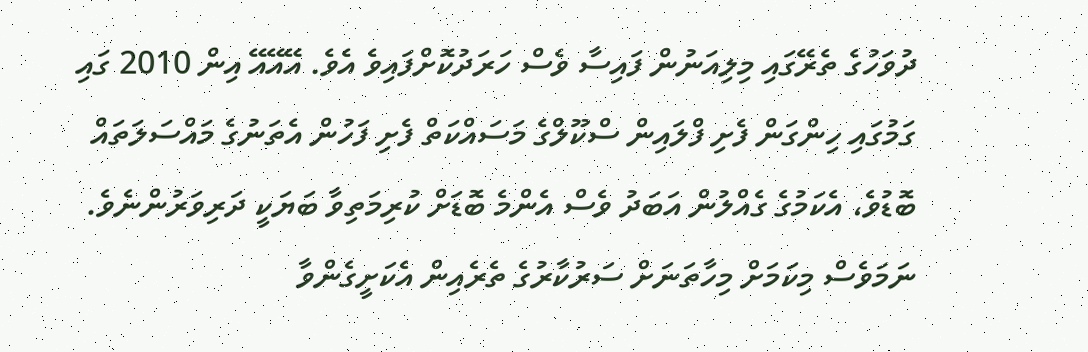ދުވަހުގެ ތެރޭގައި މިލިއަނުން ފައިސާ ވެސް ހަރަދުކޮށްފައިވެ އެވެ. އޭއޭއޭ އިން 2010 ގައި ގަމުގައި ހިންގަން ފެށި ފްލައިން ސްކޫލްގެ މަސައްކަތް ފެށި ފަހުން އެތަނުގެ މައްސަލަތައް ބޮޑުވެ، އެކަމުގެ ގެއްލުން އަބަދު ވެސް އެންމެ ބޮޑަށް ކުރިމަތިވާ ބަޔަކީ ދަރިވަރުންނެވެ. ނަމަވެސް މިކަމަށް މިހާތަނަށް ސަރުކާރުގެ ތެރެއިން އެކަށީގެންވާ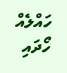ހައްލެއް ހޯދައި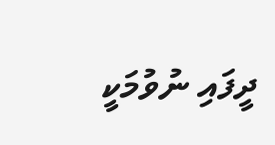ދީފައި ނުވުމަކީ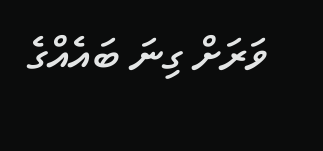ވަރަށް ގިނަ ބައެއްގެ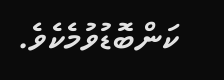ކަންބޮޑުވުމެކެވެ.